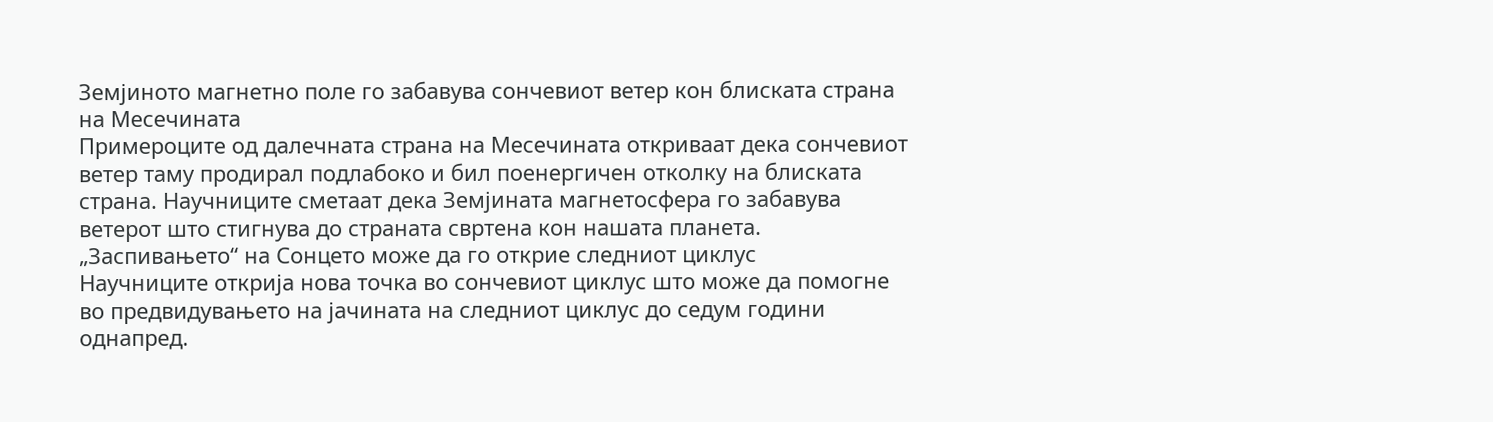Земјиното магнетно поле го забавува сончевиот ветер кон блиската страна на Месечината
Примероците од далечната страна на Месечината откриваат дека сончевиот ветер таму продирал подлабоко и бил поенергичен отколку на блиската страна. Научниците сметаат дека Земјината магнетосфера го забавува ветерот што стигнува до страната свртена кон нашата планета.
„Заспивањето“ на Сонцето може да го открие следниот циклус
Научниците открија нова точка во сончевиот циклус што може да помогне во предвидувањето на јачината на следниот циклус до седум години однапред.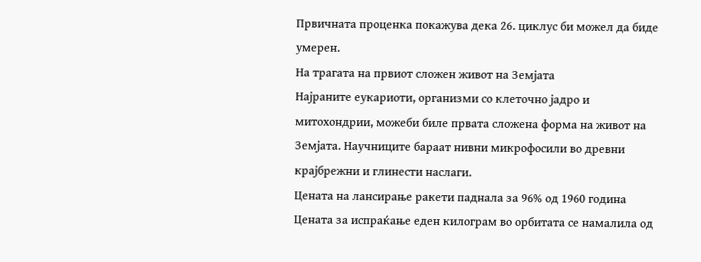Првичната проценка покажува дека 26. циклус би можел да биде умерен.
На трагата на првиот сложен живот на Земјата
Најраните еукариоти, организми со клеточно јадро и митохондрии, можеби биле првата сложена форма на живот на Земјата. Научниците бараат нивни микрофосили во древни крајбрежни и глинести наслаги.
Цената на лансирање ракети паднала за 96% од 1960 година
Цената за испраќање еден килограм во орбитата се намалила од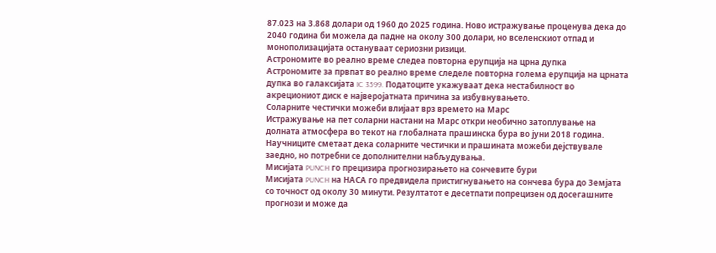87.023 на 3.868 долари од 1960 до 2025 година. Ново истражување проценува дека до 2040 година би можела да падне на околу 300 долари, но вселенскиот отпад и монополизацијата остануваат сериозни ризици.
Астрономите во реално време следеа повторна ерупција на црна дупка
Астрономите за првпат во реално време следеле повторна голема ерупција на црната дупка во галаксијата IC 3599. Податоците укажуваат дека нестабилност во акрециониот диск е најверојатната причина за избувнувањето.
Соларните честички можеби влијаат врз времето на Марс
Истражување на пет соларни настани на Марс откри необично затоплување на долната атмосфера во текот на глобалната прашинска бура во јуни 2018 година. Научниците сметаат дека соларните честички и прашината можеби дејствувале заедно, но потребни се дополнителни набљудувања.
Мисијата PUNCH го прецизира прогнозирањето на сончевите бури
Мисијата PUNCH на НАСА го предвидела пристигнувањето на сончева бура до Земјата со точност од околу 30 минути. Резултатот е десетпати попрецизен од досегашните прогнози и може да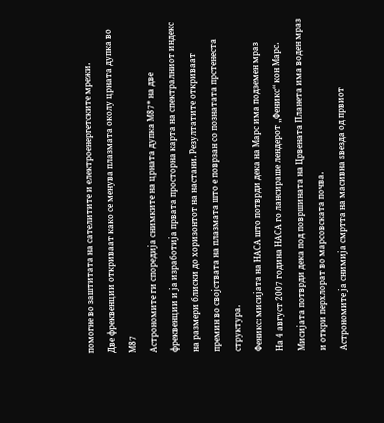помогне во заштитата на сателитите и електроенергетските мрежи.
Две фреквенции откриваат како се менува плазмата околу црната дупка во М87
Астрономите ги споредија снимките на црната дупка М87* на две фреквенции и ја изработија првата просторна карта на спектралниот индекс на размери блиски до хоризонтот на настани. Резултатите откриваат премин во својствата на плазмата што е поврзан со познатата прстенеста структура.
Феникс: мисијата на НАСА што потврди дека на Марс има подземен мраз
На 4 август 2007 година НАСА го лансираше лендерот „Феникс“ кон Марс. Мисијата потврди дека под површината на Црвената Планета има воден мраз и откри перхлорат во марсовската почва.
Астрономите ја снимија смртта на масивна ѕвезда од првиот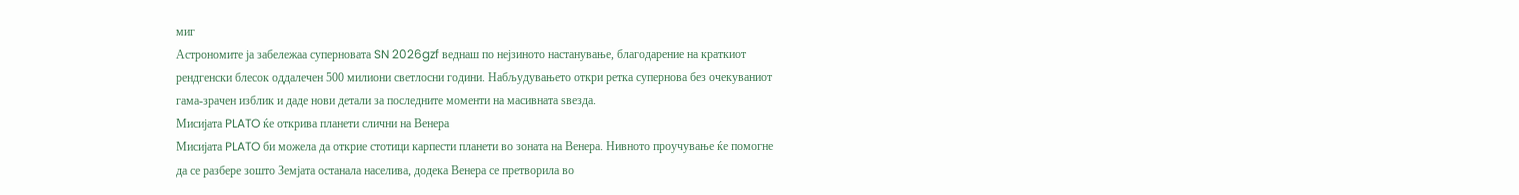миг
Астрономите ја забележаа суперновата SN 2026gzf веднаш по нејзиното настанување, благодарение на краткиот рендгенски блесок оддалечен 500 милиони светлосни години. Набљудувањето откри ретка супернова без очекуваниот гама-зрачен изблик и даде нови детали за последните моменти на масивната ѕвезда.
Мисијата PLATO ќе открива планети слични на Венера
Мисијата PLATO би можела да открие стотици карпести планети во зоната на Венера. Нивното проучување ќе помогне да се разбере зошто Земјата останала населива, додека Венера се претворила во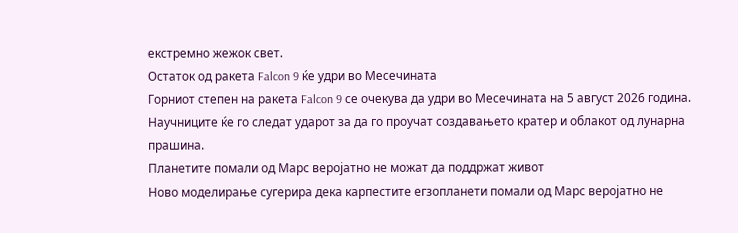екстремно жежок свет.
Остаток од ракета Falcon 9 ќе удри во Месечината
Горниот степен на ракета Falcon 9 се очекува да удри во Месечината на 5 август 2026 година. Научниците ќе го следат ударот за да го проучат создавањето кратер и облакот од лунарна прашина.
Планетите помали од Марс веројатно не можат да поддржат живот
Ново моделирање сугерира дека карпестите егзопланети помали од Марс веројатно не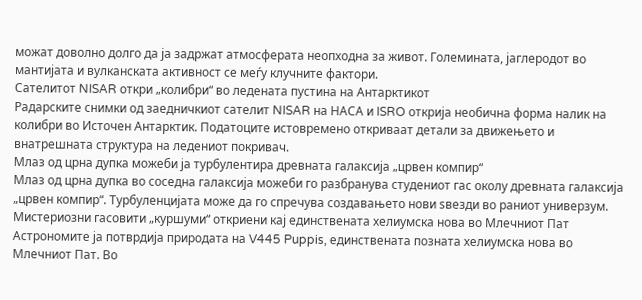можат доволно долго да ја задржат атмосферата неопходна за живот. Големината, јаглеродот во мантијата и вулканската активност се меѓу клучните фактори.
Сателитот NISAR откри „колибри“ во ледената пустина на Антарктикот
Радарските снимки од заедничкиот сателит NISAR на НАСА и ISRO открија необична форма налик на колибри во Источен Антарктик. Податоците истовремено откриваат детали за движењето и внатрешната структура на ледениот покривач.
Млаз од црна дупка можеби ја турбулентира древната галаксија „црвен компир“
Млаз од црна дупка во соседна галаксија можеби го разбранува студениот гас околу древната галаксија „црвен компир“. Турбуленцијата може да го спречува создавањето нови ѕвезди во раниот универзум.
Мистериозни гасовити „куршуми“ откриени кај единствената хелиумска нова во Млечниот Пат
Астрономите ја потврдија природата на V445 Puppis, единствената позната хелиумска нова во Млечниот Пат. Во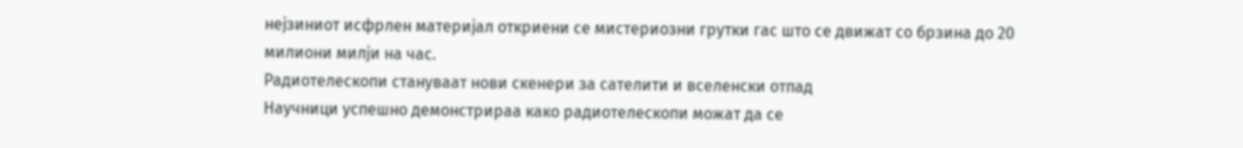нејзиниот исфрлен материјал откриени се мистериозни грутки гас што се движат со брзина до 20 милиони милји на час.
Радиотелескопи стануваат нови скенери за сателити и вселенски отпад
Научници успешно демонстрираа како радиотелескопи можат да се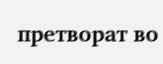претворат во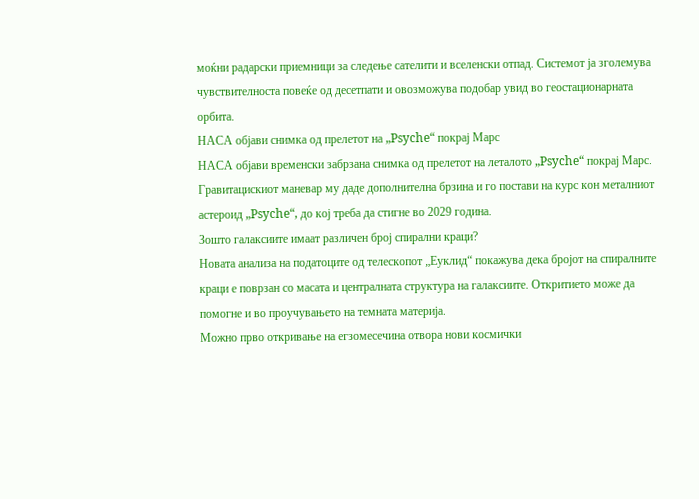моќни радарски приемници за следење сателити и вселенски отпад. Системот ја зголемува чувствителноста повеќе од десетпати и овозможува подобар увид во геостационарната орбита.
НАСА објави снимка од прелетот на „Psyche“ покрај Марс
НАСА објави временски забрзана снимка од прелетот на леталото „Psyche“ покрај Марс. Гравитацискиот маневар му даде дополнителна брзина и го постави на курс кон металниот астероид „Psyche“, до кој треба да стигне во 2029 година.
Зошто галаксиите имаат различен број спирални краци?
Новата анализа на податоците од телескопот „Еуклид“ покажува дека бројот на спиралните краци е поврзан со масата и централната структура на галаксиите. Откритието може да помогне и во проучувањето на темната материја.
Можно прво откривање на егзомесечина отвора нови космички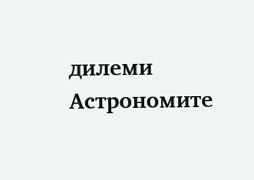дилеми
Астрономите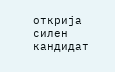открија силен кандидат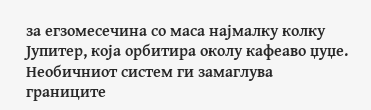за егзомесечина со маса најмалку колку Јупитер, која орбитира околу кафеаво џуџе. Необичниот систем ги замаглува границите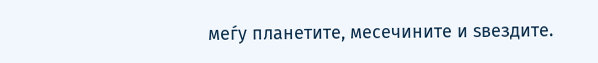меѓу планетите, месечините и ѕвездите.